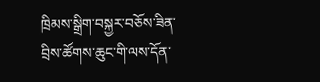ཁྲིམས་སྒྲིག་བསྐྱར་བཅོས་ཟིན་བྲིས་ཚོགས་ཆུང་གི་ལས་དོན་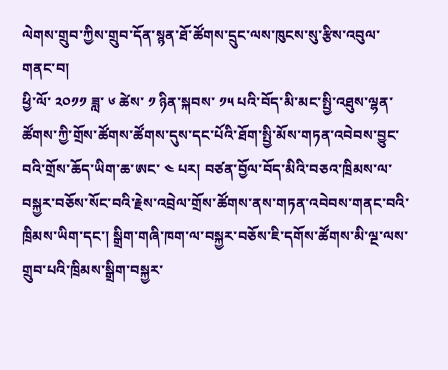ལེགས་གྲུབ་ཀྱིས་གྲུབ་དོན་སྙན་ཐོ་ཚོགས་དྲུང་ལས་ཁུངས་སུ་རྩིས་འབུལ་གནང་བ།
ཕྱི་ལོ་ ༢༠༡༡ ཟླ་ ༦ ཚེས་ ༡ ཉིན་སྐབས་ ༡༥ པའི་བོད་མི་མང་སྤྱི་འཐུས་ལྷན་ཚོགས་ཀྱི་གྲོས་ཚོགས་ཚོགས་དུས་དང་པོའི་ཐོག་སྤྱི་མོས་གཏན་འབེབས་བྱུང་བའི་གྲོས་ཆོད་ཡིག་ཆ་ཨང་ ༤ པར། བཙན་བྱོལ་བོད་མིའི་བཅའ་ཁྲིམས་ལ་བསྐྱར་བཅོས་སོང་བའི་རྗེས་འབྲེལ་གྲོས་ཚོགས་ནས་གཏན་འབེབས་གནང་བའི་ཁྲིམས་ཡིག་དང་། སྒྲིག་གཞི་ཁག་ལ་བསྐྱར་བཅོས་ཇི་དགོས་ཚོགས་མི་ལྔ་ལས་གྲུབ་པའི་ཁྲིམས་སྒྲིག་བསྐྱར་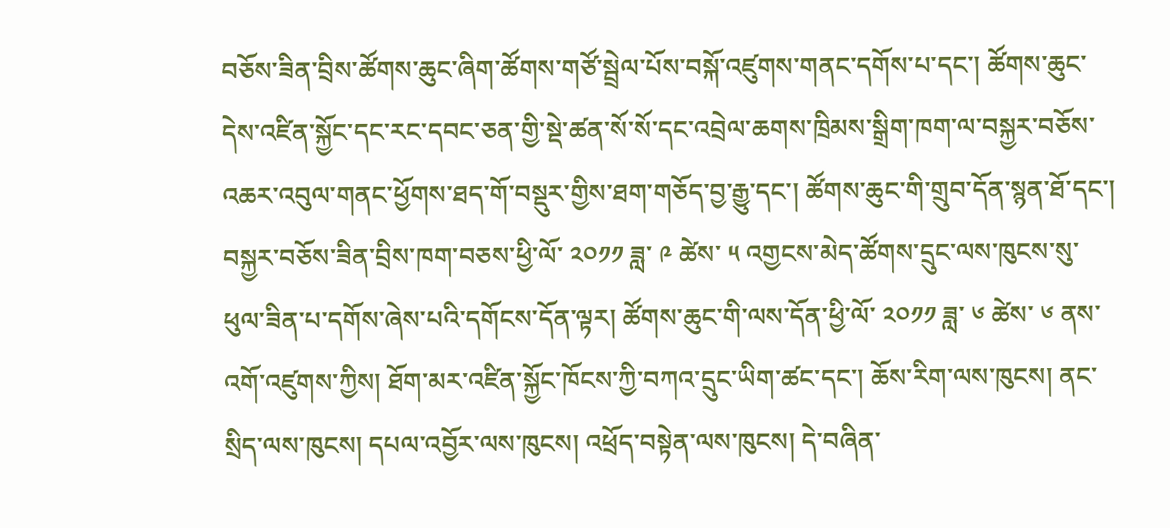བཅོས་ཟིན་བྲིས་ཚོགས་ཆུང་ཞིག་ཚོགས་གཙོ་སྦྲེལ་པོས་བསྐོ་འཛུགས་གནང་དགོས་པ་དང་། ཚོགས་ཆུང་དེས་འཛིན་སྐྱོང་དང་རང་དབང་ཅན་གྱི་སྡེ་ཚན་སོ་སོ་དང་འབྲེལ་ཆགས་ཁྲིམས་སྒྲིག་ཁག་ལ་བསྐྱར་བཅོས་འཆར་འབུལ་གནང་ཕྱོགས་ཐད་གོ་བསྡུར་གྱིས་ཐག་གཅོད་བྱ་རྒྱུ་དང་། ཚོགས་ཆུང་གི་གྲུབ་དོན་སྙན་ཐོ་དང་། བསྐྱར་བཅོས་ཟིན་བྲིས་ཁག་བཅས་ཕྱི་ལོ་ ༢༠༡༡ ཟླ་ ༩ ཚེས་ ༥ འགྱངས་མེད་ཚོགས་དྲུང་ལས་ཁུངས་སུ་ཕུལ་ཟིན་པ་དགོས་ཞེས་པའི་དགོངས་དོན་ལྟར། ཚོགས་ཆུང་གི་ལས་དོན་ཕྱི་ལོ་ ༢༠༡༡ ཟླ་ ༦ ཚེས་ ༦ ནས་འགོ་འཛུགས་ཀྱིས། ཐོག་མར་འཛིན་སྐྱོང་ཁོངས་ཀྱི་བཀའ་དྲུང་ཡིག་ཚང་དང་། ཆོས་རིག་ལས་ཁུངས། ནང་སྲིད་ལས་ཁུངས། དཔལ་འབྱོར་ལས་ཁུངས། འཕྲོད་བསྟེན་ལས་ཁུངས། དེ་བཞིན་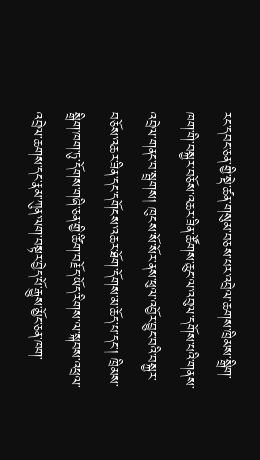རང་དབང་ཅན་གྱི་སྡེ་ཚན་གསུམ་བཅས་པར་འབྲེལ་ཆགས་ཁྲིམས་སྒྲིག་ཁག་གི་བསྐྱར་བཅོས་འཆར་ཟིན་ཚོགས་ཆུང་ལ་འབུལ་དགོས་པའི་གནས་འབྲེལ་གནང་བ་སྦྲགས། ཁུངས་སོ་སོར་ནས་ཕུལ་འབྱོར་བྱུང་བའི་བསྐྱར་བཅོས་འཆར་ཟིན་དང་དགོངས་འཆར་ཐོག་དོགས་མ་ཆོད་པ་དང་། ཁྲིམས་སྒྲིག་ཁག་ཏུ་དོགས་གཞི་ཅན་གྱི་ཚིག་བརྗོད་ཡོད་རིགས་ལ་སྐབས་འཕྲལ་འབྲེལ་ཆགས་དང་རྣམ་ཀུན་ལག་བསྟར་བྱེད་པོ་རྒྱུས་མྱོང་ཅན་ཁག་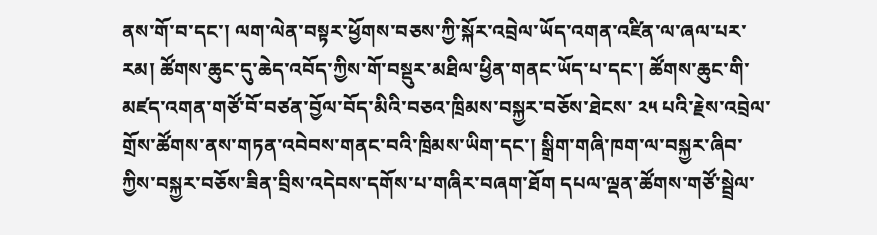ནས་གོ་བ་དང་། ལག་ལེན་བསྟར་ཕྱོགས་བཅས་ཀྱི་སྐོར་འབྲེལ་ཡོད་འགན་འཛིན་ལ་ཞལ་པར་རམ། ཚོགས་ཆུང་དུ་ཆེད་འབོད་ཀྱིས་གོ་བསྡུར་མཐིལ་ཕྱིན་གནང་ཡོད་པ་དང་། ཚོགས་ཆུང་གི་མཛད་འགན་གཙོ་བོ་བཙན་བྱོལ་བོད་མིའི་བཅའ་ཁྲིམས་བསྐྱར་བཅོས་ཐེངས་ ༢༥ པའི་རྗེས་འབྲེལ་གྲོས་ཚོགས་ནས་གཏན་འབེབས་གནང་བའི་ཁྲིམས་ཡིག་དང་། སྒྲིག་གཞི་ཁག་ལ་བསྐྱར་ཞིབ་ཀྱིས་བསྐྱར་བཅོས་ཟིན་བྲིས་འདེབས་དགོས་པ་གཞིར་བཞག་ཐོག དཔལ་ལྡན་ཚོགས་གཙོ་སྦྲེལ་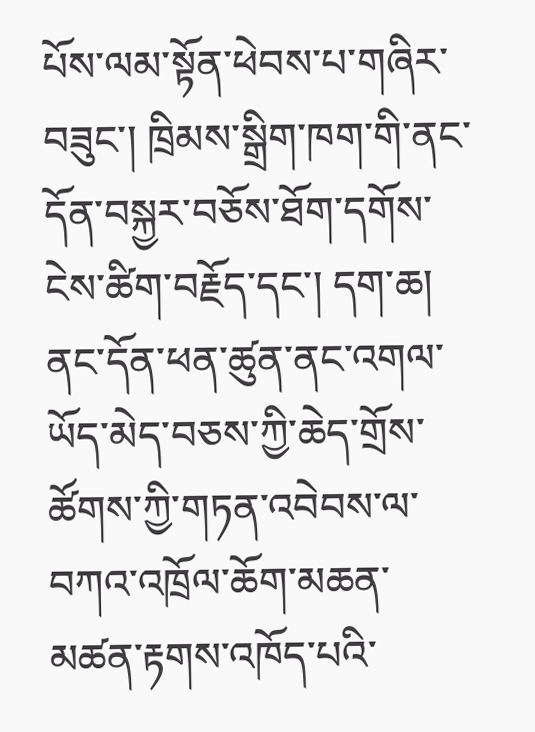པོས་ལམ་སྟོན་ཕེབས་པ་གཞིར་བཟུང་། ཁྲིམས་སྒྲིག་ཁག་གི་ནང་དོན་བསྐྱར་བཅོས་ཐོག་དགོས་ངེས་ཚིག་བརྗོད་དང་། དག་ཆ། ནང་དོན་ཕན་ཚུན་ནང་འགལ་ཡོད་མེད་བཅས་ཀྱི་ཆེད་གྲོས་ཚོགས་ཀྱི་གཏན་འབེབས་ལ་བཀའ་འཁྲོལ་ཆོག་མཆན་མཚན་རྟགས་འཁོད་པའི་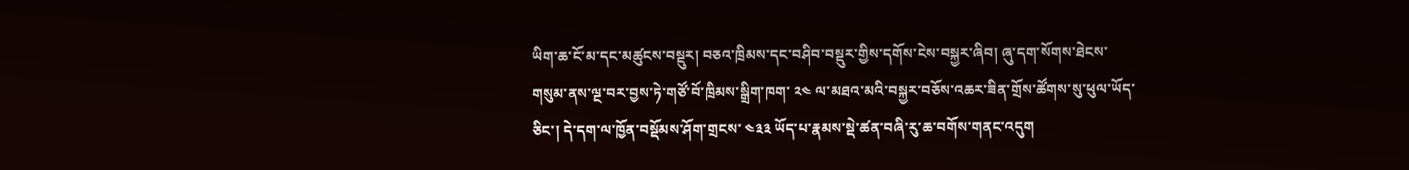ཡིག་ཆ་ངོ་མ་དང་མཚུངས་བསྡུར། བཅའ་ཁྲིམས་དང་བཤིབ་བསྡུར་གྱིས་དགོས་ངེས་བསྐྱར་ཞིབ། ཞུ་དག་སོགས་ཐེངས་གསུམ་ནས་ལྔ་བར་བྱས་ཏེ་གཙོ་བོ་ཁྲིམས་སྒྲིག་ཁག་ ༢༤ ལ་མཐའ་མའི་བསྐྱར་བཅོས་འཆར་ཟིན་གྲོས་ཚོགས་སུ་ཕུལ་ཡོད་ཅིང་། དེ་དག་ལ་ཁྱོན་བསྡོམས་ཤོག་གྲངས་ ༤༣༣ ཡོད་པ་རྣམས་སྡེ་ཚན་བཞི་རུ་ཆ་བགོས་གནང་འདུག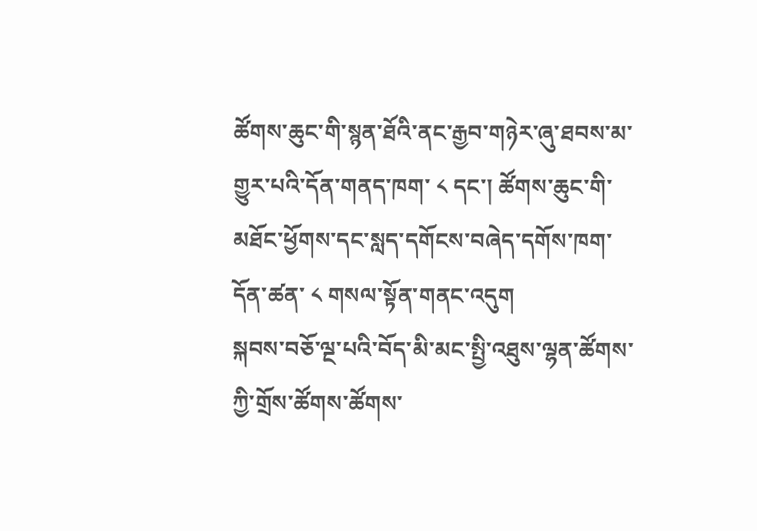ཚོགས་ཆུང་གི་སྙན་ཐོའི་ནང་རྒྱབ་གཉེར་ཞུ་ཐབས་མ་གྱུར་པའི་དོན་གནད་ཁག་ ༨ དང་། ཚོགས་ཆུང་གི་མཐོང་ཕྱོགས་དང་སླད་དགོངས་བཞེད་དགོས་ཁག་དོན་ཚན་ ༨ གསལ་སྟོན་གནང་འདུག
སྐབས་བཅོ་ལྔ་པའི་བོད་མི་མང་སྤྱི་འཐུས་ལྷན་ཚོགས་ཀྱི་གྲོས་ཚོགས་ཚོགས་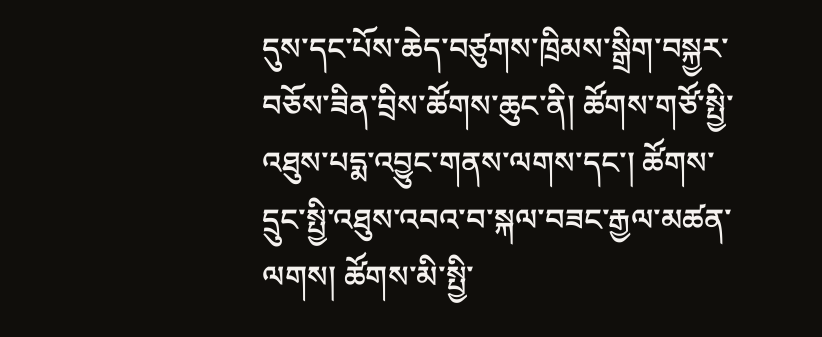དུས་དང་པོས་ཆེད་བཙུགས་ཁྲིམས་སྒྲིག་བསྐྱར་བཅོས་ཟིན་བྲིས་ཚོགས་ཆུང་ནི། ཚོགས་གཙོ་སྤྱི་འཐུས་པདྨ་འབྱུང་གནས་ལགས་དང་། ཚོགས་དྲུང་སྤྱི་འཐུས་འབའ་བ་སྐལ་བཟང་རྒྱལ་མཚན་ལགས། ཚོགས་མི་སྤྱི་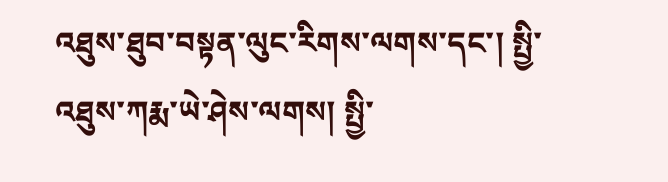འཐུས་ཐུབ་བསྟན་ལུང་རིགས་ལགས་དང་། སྤྱི་འཐུས་ཀརྨ་ཡེ་ཤེས་ལགས། སྤྱི་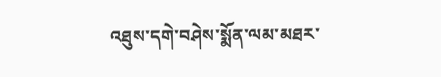འཐུས་དགེ་བཤེས་སྨོན་ལམ་མཐར་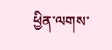ཕྱིན་ལགས་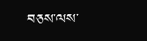བཅས་ལས་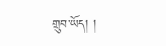གྲུབ་ཡོད། །